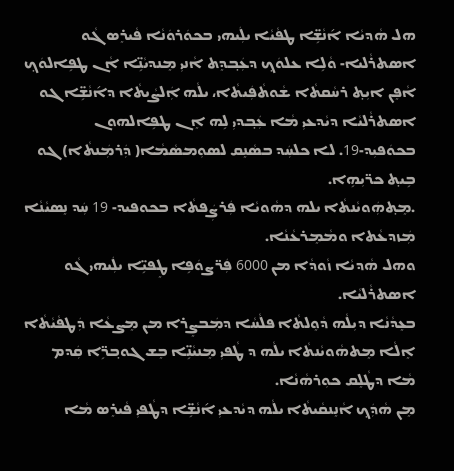ܗܠ ܗܵܕܝܵܐ ܐ݇ܢܵܫܹ̈ܐ ܛܦܵܝܵܐ ܝܠܲܝܗܝ ܒܟܘܿܪܘܿܢܵܐ ܦܵܝܪܸܣ ܓܵܘ ܐܣܬܪܵܠܝܐ- ܘܵܠܹܐ ܥܠܘܿܟ݂ ܕܥܲܒ݂ܕܸܬ ܐܵܢܝܼ ܡܸܢܕܝܵܢܹ̈ܐ ܐܵܢ ܛܦܹܐܠܘܿܟ݂
ܐܵܦܸܢ ܐܝܼܬ݂ ܪܚܵܩܬܵܐ ܫܵܘܬܵܦܲܝܬܵܐ، ܝܠܵܗ ܐܲܠܨܵܝܬܵܐ ܕܐ݇ܢܵܫܹ̈ܐ ܓܘ ܐܣܬܪܵܠܝܵܐ ܕܝܵܕܥܝܼ ܡܵܐ ܥܲܒ݂ܕܝܼ ܠܹܗ ܐܸܢ ܛܦܹܐܠܗܘܢ ܒܟܘܿܦܝܼܕ-19. ܠܐ ܟܠܚܲܕ ܒܣܵܢܸܩ ܠܣܘܼܡܣܵܡܵܐ( ܕܲܪܡܲܢܬܵܐ) ܓܘ ܒܹܝܬ݂ ܟܪ̈ܝܼܗܹܐ.
.ܡܸܬ݂ܗܲܘܝܵܢܬܵܐ ܝܠܗ ܕܗܵܘܝܵܐ ܦܲܪܨܲܦܬܵܐ ܒܟܘܦܝܕ- 19 ܚܲܕ ܢܸܣܝܵܢܵܐ ܡܲܙܕܥܵܬܐ ܘܡܵܡܸܪܥܵܢܵܐ.
ܘܗܠ ܗܵܕܝܵܐ ܙܵܘܕܵܐ ܡܢ 6000 ܦܲܪ̈ܨܘܿܦܹܐ ܛܸܦܝܹ̈ܐ ܝܠܲܝܗܝ ܓܵܘ ܐܣܬܪܵܠܝܵܐ.
ܒܥܸܕܵܢܵܐ ܕܝܼܠܵܗ ܕܵܘܸܠܬܵܐ ܦܠܵܚܵܐ ܕܡܲܒܨܸܪܐ ܡܢ ܡܸܨܥܵܐ ܕܲܛܦܵܝܵܬܵܐ ܐܸܠܵܐ ܡܸܬܗܵܘܝܵܢܬܵܐ ܝܠܵܗ ܕ ܛܵܦܝܼ ܡܸܢܝܵܢܹ̈ܐ ܒܸܫ ܓܘܒ݂ܪܹ̈ܐ ܩܲܕܡ ܡܵܐ ܕܛܵܠܸܩ ܟܘܼܪܗܵܢܵܐ.
ܡܸܢ ܗܵܕܲܟ݂ ܐܵܢܸܢܩܵܝܬܵܐ ܝܠܵܗ ܕܝܵܕܥܝܼ ܐ݇ܢܵܫܹ̈ܐ ܕܛܵܦܝܼ ܦܵܝܪܸܣ ܡܵܐ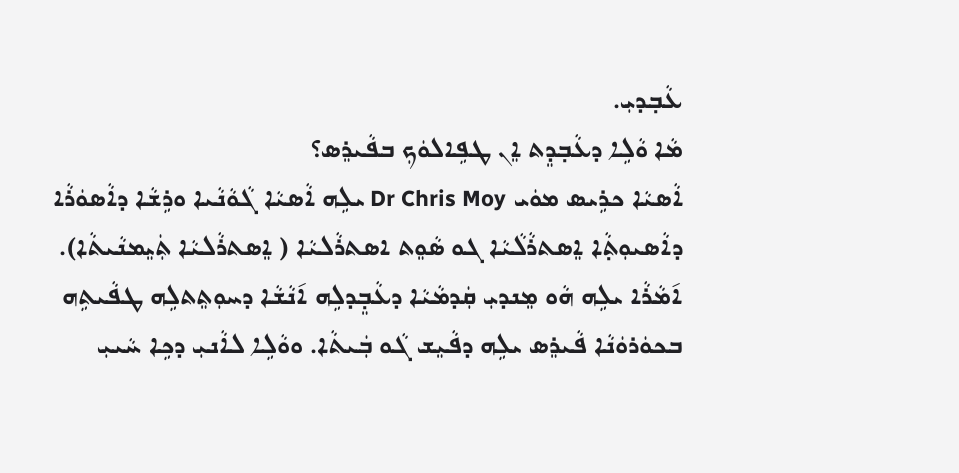ܥܵܒ݂ܕܝܼ.
ܡܵܐ ܘܵܠܹܐ ܕܥܵܒ݂ܕܸܬ ܐܸܢ ܛܦܹܐܠܘܿܟ݂ ܒܦܵܝܪܸܣ؟
ܐܵܣܝܵܐ ܟܪܹܝܣ ܡܘܿܝ Dr Chris Moy ܝܠܹܗ ܐܵܣܝܵܐ ܓܵܘܵܢܵܝܐ ܘܪܹܫܵܐ ܕܐܵܣܘܿܪܵܐ ܕܐܵܣܝܘܼܬ݂ܵܐ ܐܸܣܬܪܵܠܵܝܵܐ ܓܘ ܣܵܘܸܬ ܐܣܬܪܵܠܝܵܐ ( ܐܸܣܬܪܵܠܝܵܐ ܬܲܝܸܡܢܵܝܬܵܐ).
ܐ݇ܡܵܪܵܐ ܝܠܹܗ ܗܵܘ ܡܸܢܕܝܼ ܩܲܕܡܵܝܵܐ ܕܥܵܒ݂ܸܕܠܹܗ ܐ݇ܢܵܫܵܐ ܕܚܘܼܬܸܬܠܹܗ ܛܦܵܝܬܹܗ ܒܟܘܿܪܘܿܢܵܐ ܦܵܝܪܸܣ ܝܠܹܗ ܕܦܵܝܸܫ ܓܵܘ ܒܲܝܬܵܐ. ܘܘܵܠܹܐ ܠܐܵܢܝܼ ܕܟܹܐ ܚܵܝܝܼ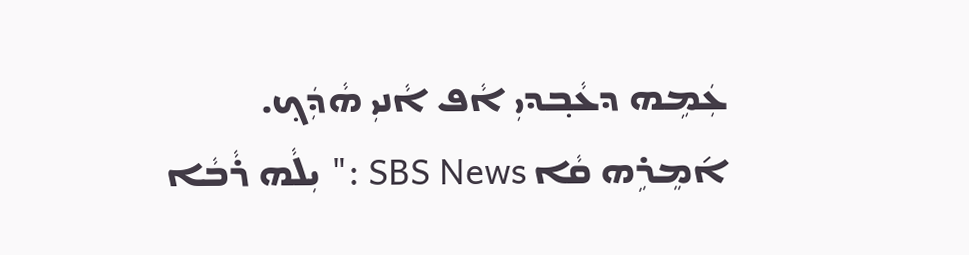ܥܲܡܹܗ ܕܥܵܒ݂ܕܝܼ ܐܵܦ ܐܵܢܝܼ ܗܵܕܲܟ݂.
ܐ݇ܡܸܪܹܗ ܩܵܐ SBS News :" ܝܼܠܵܗ ܪܵܒܵܐ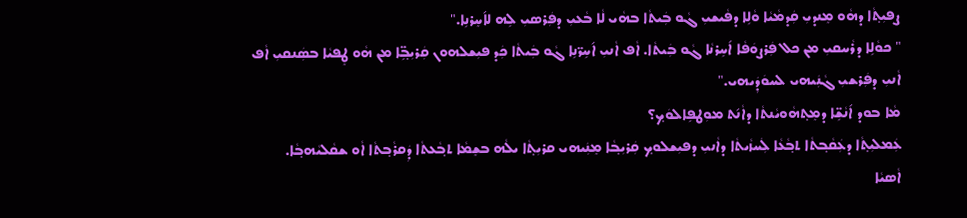ܨܦܝܼܬ݂ܵܐ ܕܗܵܘ ܡܸܢܕܝܼ ܩܲܕܡܵܝܵܐ ܘܵܠܹܐ ܕܦܵܝܫܝܼ ܓܵܘ ܒܲܝܬܵܐ ܒܗܵܝ ܠܵܐ ܒܵܥܝܼ ܕܦܲܪܣܝܼ ܠܹܗ ܠܐ݇ܚܸܪܢܹܐ."
" ܟܘܵܠܹܐ ܕܪܵܚܩܝܼ ܡܢ ܟܠ ܦܲܪܨܘܿܦܵܐ ܐ݇ܚܹܪܢܵܐ ܓܵܘ ܒܲܝܬܵܐ. ܐܵܦ ܐܵܢܝܼ ܐ݇ܚܹܪ̈ܢܹܐ ܓܵܘ ܒܲܝܬܵܐ ܟܲܕ ܦܝܼܫܠܗܘܢ ܩܲܪܝܼܒ݂ܹ̈ܐ ܡܢ ܗܵܘ ܛܸܦܝܵܐ ܒܣܲܢܩܝܼ ܐܵܦ ܐܵܢܝܼ ܕܦܲܪܫܝܼ ܓܵܢܲܝܗܝ ܠܚܘܿܕܲܝܗܝ."
ܡܵܐ ܒܘܕ ܐ݇ܢܵܫܹ̈ܐ ܕܡܸܬ݂ܗܵܘܝܵܢܬܵܐ ܕܐܵܢ݇ܬ ܡܘܼܛܦܹܐܠܘܿܟ݂؟
ܥܲܡܠܝܼܬ݂ܵܐ ܕܥܲܩܵܒ݂ܬܵܐ ܬܒ݂ܵܥܵܐ ܠܲܚܙܵܝܬܵܐ ܕܐܵܢܝܼ ܕܦܝܼܫܠܘܟ݂ ܩܲܪܝܼܒ݂ܵܐ ܡܸܢܲܝܗܝ ܩܪܝܼܬ݂ܵܐ ܝܠܵܗ ܒܫܸܡܵܐ ܬܒ݂ܵܥܬܵܐ ܕܲܩܪܵܒ݂ܬܵܐ ܐܵܘ ܫܩܵܠܝܵܗܒ݂ܵܐ.
ܐܵܣܝܵܐ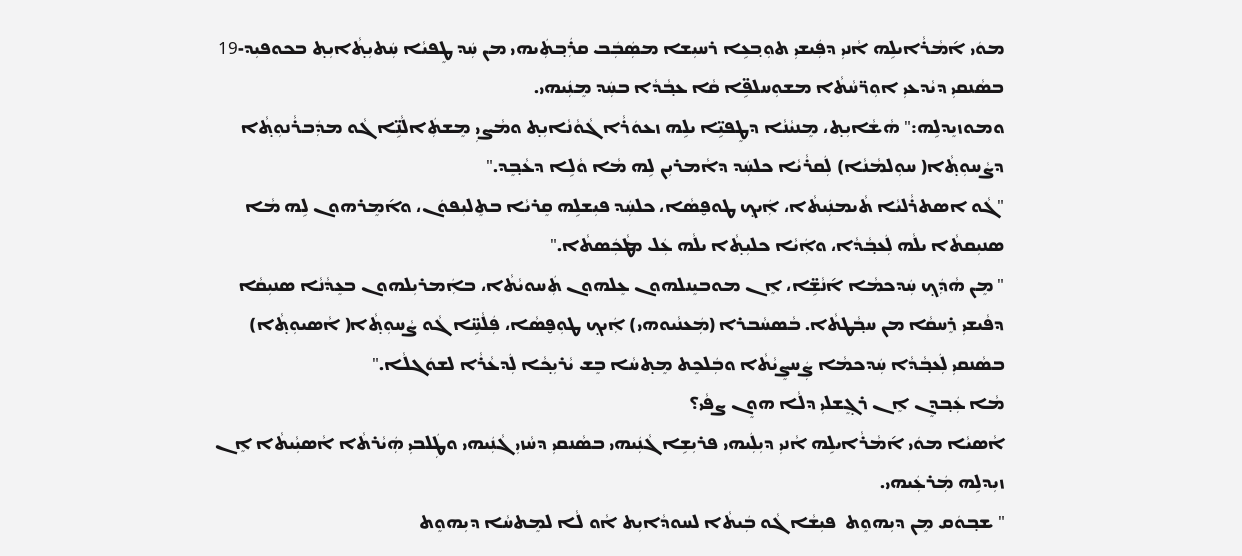ܡܘܿܝ ܐ݇ܡܵܪܵܐܝܠܹܗ ܐܵܢܝܼ ܕܦܲܝܫܝܼ ܬܘܼܒ݂ܥܹܐ ܪܚܝܼܫܐ ܡܣܲܒܲܒ ܩܪܲܒ݂ܬܲܝܗܝ ܡܢ ܚܲܕ ܛܸܦܝܵܐ ܚܲܬܝܼܬ݂ܵܐܝܼܬ݂ ܒܟܘܦܝܼܕ-19 ܒܣܵܢܩܝܼ ܕܝܵܕܥܝܼ ܐܘܼܪ̈ܚܵܬܵܐ ܡܫܘܼܚܠܦܹ̈ܐ ܩܵܐ ܥܒ݂ܵܕܵܐ ܒܚܲܕ ܡܸܢܲܝܗܝ.
ܘܡܘܙܝܸܕܠܹܗ:" ܗܵܫܵܐܝܼܬ݂، ܡܸܢܝܵܢܵܐ ܕܛܸܦܝܹ̈ܐ ܝܠܹܗ ܙܥܘܿܪܵܐ ܓܵܘܵܢܵܐܝܼܬ݂ ܘܡܵܨܝܼ ܡܸܫܬܲܐܠܵܢܹ̈ܐ ܓܵܘ ܡܕܲܒܪܵܢܘܼܬ݂ܵܐ ܕܨܵܚܘܼܬ݂ܵܐ( ܚܘܼܠܡܵܢܵܐ) ܠܲܩܪܵܝܵܐ ܟܠܚܲܕ ܕܐܵܡܪܝܼܢ ܠܹܗ ܡܵܐ ܘܵܠܹܐ ܕܥܵܒ݂ܸܕ."
"ܓܵܘ ܐܣܬܪܵܠܝܵܐ ܬܵܝܡܢܲܝܬܵܐ، ܐܲܝܟ݂ ܛܘܦ̮ܣܵܐ، ܟܠܚܲܕ ܦܝܼܫܠܹܗ ܩܸܪܝܵܐ ܒܬܸܠܝܼܦܘܿܢ، ܘܐ݇ܡܸܪܗܘܢ ܠܹܗ ܡܵܐ ܣܢܝܼܩܬܵܐ ܝܠܵܗ ܠܲܥܒ݂ܵܕܵܐ، ܘܐܲܝܵܐ ܟܠܝܼܬ݂ܵܐ ܝܠܵܗ ܥܲܠ ܡܛܵܟܲܣܬܵܐ."
" ܡܸܢ ܗܵܕܲܟ݂ ܚܲܕܟܡܵܐ ܐ݇ܢܵܫܹ̈ܐ، ܐܸܢ ܡܘܒܝܸܢܠܗܘܢ ܥܸܠܗܘܢ ܬܲܚܘܝܵܬܵܐ، ܒܐܲܡܪܝܼܠܗܘܢ ܒܥܸܕܵܢܵܐ ܣܢܝܼܩܵܐ ܕܦܵܝܫܝܼ ܪܸܚܩܵܐ ܡܢ ܚܒ݂ܵܛܬܵܐ. ܒܵܣܚܵܒܪܐ (ܡܲܥܢܵܝܘܗܝ) ܐܲܝܟ݂ ܛܘܼܦ̮ܣܵܐ، ܦܲܠܵܚܹ̈ܐ ܓܵܘ ܨܵܚܘܼܬ݂ܵܐ( ܐܵܣܝܘܼܬ݂ܵܐ) ܒܣܵܢܩܝܼ ܠܲܥܒ݂ܵܕܵܐ ܚܲܕܟܡܵܐ ܨܲܚܨܸܝܵܬܵܐ ܘܒܲܠܟܸܬ ܡܸܬ݂ܚܵܐ ܒܸܫ ܝܵܪܝܼܟ݂ܵܐ ܠܲܕܥܵܪܵܐ ܠܫܘܿܓܠܵܐ."
ܡܵܐ ܥܲܒ݂ܕܸܢ ܐܸܢ ܪܓ݂ܸܫܠܝܼ ܕܠܵܐ ܗܘܸܢ ܨܦܵܝ؟
ܐܵܣܝܵܐ ܡܘܿܝ ܐ݇ܡܵܪܵܐܝܠܹܗ ܐܵܢܝܼ ܕܝܼܠܲܝܗܝ ܦܪܝܼܫܹܐ ܓܵܢܲܝܗܝ ܒܣܵܢܩܝܼ ܕܚܵܙܝܼ ܓܵܢܲܝܗܝ ܘܛܲܠܒܝܼ ܗܲܝܵܪܬܵܐ ܐܵܣܝܼܵܝܬܵܐ ܐܸܢ ܙܝܼܕܠܹܗ ܡܲܪܥܲܝܗܝ.
" ܫܒ݂ܘܿܩ ܡܸܢ ܕܝܼܗܘܸܬ  ܦܝܼܫܵܐ ܓܵܘ ܒܲܝܬܵܐ ܠܚܘܕܵܐܝܼܬ ܐܵܘ ܠܵܐ ܠܡܸܬܚܵܐ ܕܝܼܗܘܸܬ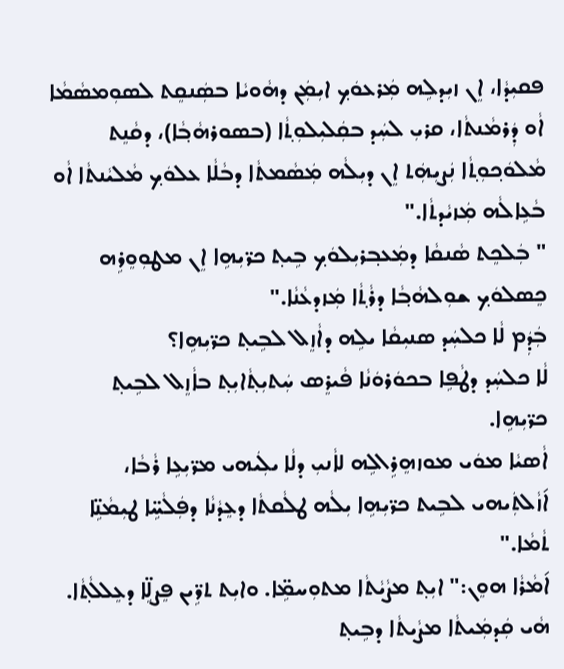ܦܩܝܼܕܵܐ، ܐܸܢ ܙܝܼܕܠܹܗ ܡܲܪܥܘܿܟ݂ ܐܝܼܡܲܢ ܕܗܵܘܝܵܐ ܒܣܲܢܩܸܬ ܠܣܘܼܡܣܵܡܵܐ ܐܵܘ ܕܲܪܡܵܢܬܵܐ، ܩܪܝܼ ܠܚܲܕ ܒܩܲܠܝܼܠܘܼܬ݂ܵܐ (ܒܣܘܪܗܵܒ݂ܵܐ)، ܕܩܵܢܸܬ ܡܵܠܘܿܟ݂ܘܼܬ݂ܵܐ ܢܲܨܝܼܗܲܬ ܐܸܢ ܕܝܼܠܵܗ ܡܲܣܵܡܬܵܐ ܕܒܵܠܵܐ ܥܠܘܿܟ݂ ܡܵܠܝܵܢܬܵܐ ܐܵܘ ܒܵܥܹܐܠܵܗ ܡܲܙܝܵܕܬܵܐ."
" ܒܲܠܟܸܬ ܣܵܢܩܵܐ ܕܡܲܥܒ݂ܪܝܼܠܘܿܟ݂ ܒܹܝܬ݂ ܟܪ̈ܝܼܗܹܐ ܐܸܢ ܡܛܘܼܘܸܪܹܗ ܟܸܣܠܘܿܟ݂ ܫܘܼܠܗܵܒ݂ܵܐ ܕܪܵܬ݂ܵܐ ܡܲܙܕܥܵܢܵܐ."
ܒܲܕܲܡ ܠܵܐ ܟܠܚܲܕ ܣܢܝܼܩܵܐ ܝܠܹܗ ܕܐܵܙܸܠ ܠܒܹܝܬ݂ ܟܪ̈ܝܼܗܹܐ؟
ܠܵܐ ܟܠܚܲܕ ܕܛܵܦܹܐ ܒܟܘܿܪܘܿܢܵܐ ܦܵܝܪܸܣ ܚܲܬܝܼܬ݂ܵܐܝܼܬ݂ ܒܐܵܙܸܠ ܠܒܹܝܬ݂ ܟܪ̈ܝܼܗܹܐ.
ܐܵܣܝܵܐ ܡܘܿܝ ܡܘܙܗܸܪܹܐܠܹܗ ܠܐܵܢܝܼ ܕܠܵܐ ܝܠܲܝܗܝ ܡܪ̈ܝܼܥܹܐ ܪܵܒܵܐ، ܐ݇ܙܵܠܬܲܝܗܝ ܠܒܹܝܬ ܟܪ̈ܝܼܗܹܐ ܝܼܠܵܗ ܛܠܵܩܬܵܐ ܕܥܸܕܵܢܵܐ ܕܦܲܠܵܚܹ̈ܐ ܛܝܼܡܵܢܹ̈ܐ ܬܵܡܵܐ."
ܐ݇ܡܵܪܵܐ ܗܘܸܢ:" ܐܝܼܬ݂ ܡܨܵܝܵܬܵܐ ܡܬܘܼܚܡܹ̈ܐ. ܘܐܝܼܬ ܬܪܹ̈ܝܢ ܦܸܨܠܹ̈ܐ ܕܥܸܠܠܵܬ݂ܵܐ. ܗܵܝ ܩܲܕܡܲܝܬܵܐ ܡܨܵܝܬܵܐ ܕܒܹܝܬ݂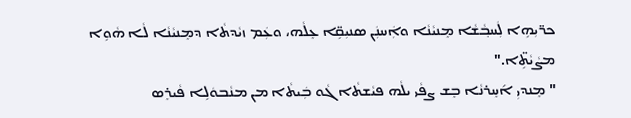ܟܪ̈ܝܼܗܹܐ ܠܲܚܒ݂ܵܫܵܐ ܡܸܢܝܵܢܵܐ ܘܐܲܚܢܲܢ ܣܢܝܼܩܹ̈ܐ ܥܸܠܵܗ، ܘܥܲܡ ܙܝܵܕܬܵܐ ܕܡܸܢܝܵܢܵܐ ܠܵܐ ܗܵܘܹܐ ܡܨܵܝܵܬܹ̈ܐ."
" ܡܸܢܕܝܼ ܐ݇ܚܸܪܢܵܐ ܒܸܫ ܨܦܵܝ ܝܠܵܗ ܦܝܵܫܬܵܐ ܓܵܘ ܒܲܝܬܵܐ ܡܢ ܡܢܵܒܘܿܠܹܐ ܦܵܝܪܸܣ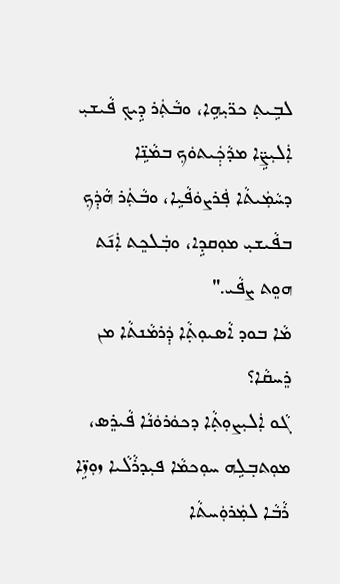ܠܒܹܝܬ݂ ܟܪ̈ܝܼܗܹܐ، ܘܒܵܬܲܪ ܕܹܝܟ݂ ܦܵܝܫܝܼ ܐܲܠܝܼܨܹ̈ܐ ܡܕܵܟ݂ܲܝܬܘܿܟ݂ ܒܡܵܢܹ̈ܐ ܕܚܵܡܲܝܬܵܐ ܦܲܪܨܘܿܦܵܝܹܐ، ܘܒܵܬܲܪ ܗܵܕܲܟ݂ ܒܦܵܝܫܝܼ ܡܘܼܩܕܹܐ، ܘܒܲܠܟܸܬ ܐܲܢ݇ܬ ܗܘܸܬ ܨܦܵܝ."
ܡܵܐ ܒܘܕ ܐܵܣܝܘܼܬ݂ܵܐ ܕܲܪܡܵܢܬܵܐ ܡܢ ܪܸܚܩܵܐ؟
ܓܵܘ ܐܲܠܝܼܨܘܼܬ݂ܵܐ ܕܟܘܿܪܘܿܢܵܐ ܦܵܝܪܸܣ، ܡܘܼܬܒ݂ܠܹܗ ܚܘܼܟܡܵܐ ܦܝܼܕܪܵܠܵܝܐ ܙܘܼܙܹ̈ܐ ܪܵܒܵܐ ܠܡܲܪܘܲܚܬܵܐ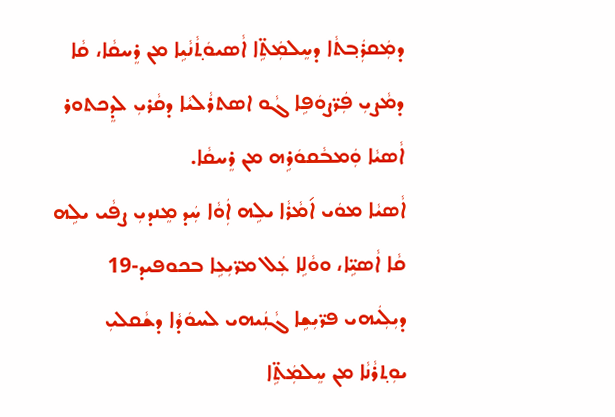ܕܡܲܩܪܲܒ݂ܬܵܐ ܕܚܸܠܡܲܬܹ̈ܐ ܐܵܣܝܘܿܬ݂ܵܢܵܝܹܐ ܡܢ ܪܸܚܩܵܐ، ܩܵܐ ܕܡܵܨܝܼ ܦܲܪ̈ܨܘܿܦܹܐ ܓܵܘ ܐܣܬܪܵܠܝܵܐ ܕܩܵܪܝܼ ܠܕܸܟܬܘܪ ܐܵܣܝܵܐ ܘܲܡܒܵܩܘܿܪܹܗ ܡܢ ܪܸܚܩܵܐ.
ܐܵܣܝܵܐ ܡܘܿܝ ܐ݇ܡܵܪܵܐ ܝܠܹܗ ܐܲܘܵܐ ܚܲܕ ܡܸܢܕܝܼ ܨܦܵܝ ܝܠܹܗ ܩܵܐ ܐܵܣܝܹ̈ܐ، ܘܘܵܠܹܐ ܥܲܠ ܡܪ̈ܝܼܥܹܐ ܒܟܘܦܝܕ-19 ܕܝܼܠܲܝܗܝ ܦܪ̈ܝܼܫܹܐ ܓܵܢܲܝܗܝ ܠܚܘܿܕܵܐ ܕܫܵܩܠܝܼ ܝܘܼܬ݂ܪܵܢܵܐ ܡܢ ܚܸܠܡܲܬܹ̈ܐ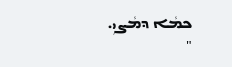ܟܡܵܐ ܕܡܵܨܝܼ.
"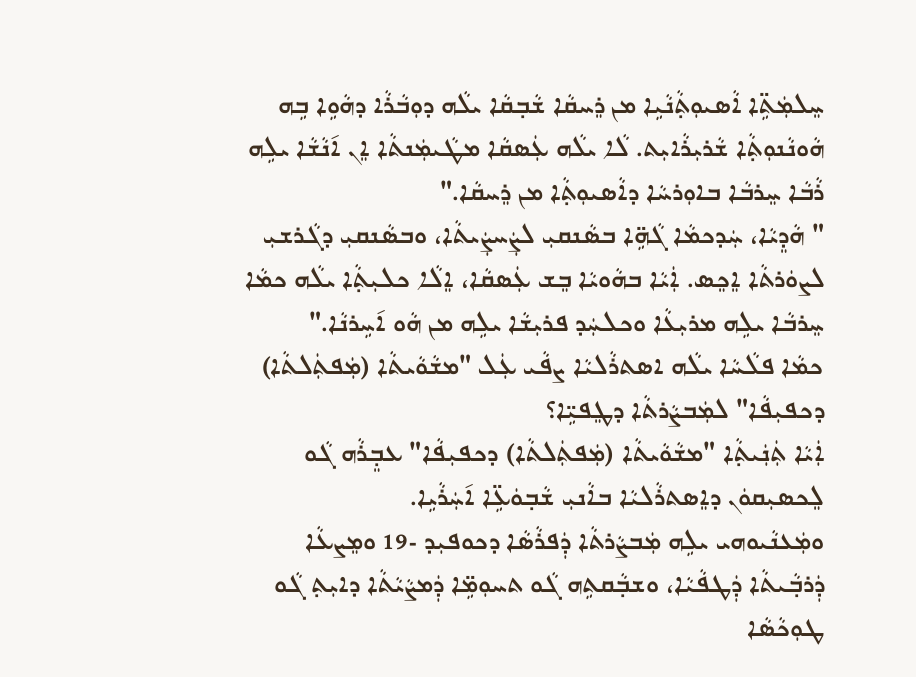ܚܸܠܡܲܬܹ̈ܐ ܐܵܣܝܘܼܬ݂ܵܢܵܝܹܐ ܡܢ ܪܸܚܩܵܐ ܫܵܒ݂ܩܵܐ ܝܠܵܗ ܕܘܼܒܵܪܵܐ ܕܗܵܘܹܐ ܒܹܗ ܗܵܘܢܵܢܘܼܬ݂ܵܐ ܫܵܪܝܼܪܵܐܝܼܬ. ܠܵܐ ܝܠܵܗ ܥܲܣܩܵܐ ܡܛܵܝܡܲܢܬܵܐ ܐܸܢ ܐ݇ܢܵܫܵܐ ܝܠܹܗ ܪܵܒܵܐ ܚܸܪܒܵܐ ܒܐܘܼܪܚܵܐ ܕܐܵܣܝܘܼܬ݂ܵܐ ܡܢ ܪܸܚܩܵܐ."
" ܗܵܕܸܝܵܐ، ܚܲܕܟܡܵܐ ܓܵܗܹ̈ܐ ܒܣܵܢܩܝܼ ܠܨܲܚܨܲܝܬܵܐ، ܘܒܣܵܢܩܝܼ ܕܓܵܪܫܝܼ ܠܨܘܿܪܬܵܐ ܐܸܟܸܣ. ܐܲܝܵܐ ܒܗܵܘܝܵܐ ܒܸܫ ܥܲܣܩܵܐ، ܐܸܠܵܐ ܟܠܝܼܬ݂ܵܐ ܝܠܵܗ ܟܡܵܐ ܚܸܪܒܵܐ ܝܠܹܗ ܡܪܝܼܥܵܐ ܘܟܠܚܲܕ ܦܪܝܼܫܵܐ ܝܠܹܗ ܡܢ ܗܵܘ ܐ݇ܚܹܪܢܵܐ."
ܟܡܵܐ ܦܠܵܚܵܐ ܝܠܵܗ ܐܣܬܪܵܠܝܵܐ ܨܦܵܝ ܥܲܠ "ܡܫܵܘܵܝܬܵܐ (ܡܲܦܬܲܠܬܵܐ) ܕܟܦܝܼܦܵܐ" ܠܡܲܒܨܵܪܬܵܐ ܕܛܸܦܝܹ̈ܐ؟
ܐܲܝܵܐ ܬܲܢܲܝܬ݂ܵܐ "ܡܫܵܘܵܝܬܵܐ (ܡܲܦܬܲܠܬܵܐ) ܕܟܦܝܼܦܵܐ" ܥܒ݂ܸܪܵܗ ܓܵܘ ܠܸܟܣܝܼܩܘܿܢ ܕܐܸܣܬܪܵܠܝܵܐ ܒܐܵܢܝܼ ܫܵܒ݂ܘܿܥܹ̈ܐ ܐ݇ܚܲܪܵܝܹܐ.
ܘܡܲܥܢܵܝܘܗܝ ܝܠܹܗ ܡܲܒܨܵܪܬܵܐ ܕܲܦܪܵܣܵܐ ܕܟܘܦܝܼܕ -19 ܘܡܸܨܥܵܐ ܕܲܪܒ݂ܵܝܬܵܐ ܕܲܛܦܵܝܵܐ، ܘܫܒ݂ܵܩܬܹܗ ܓܵܘ ܬܚܘܼܡܹ̈ܐ ܕܲܡܨܵܝܵܬܵܐ ܕܐܝܼܬ݂ ܓܵܘ ܛܘܼܟܵܣܵܐ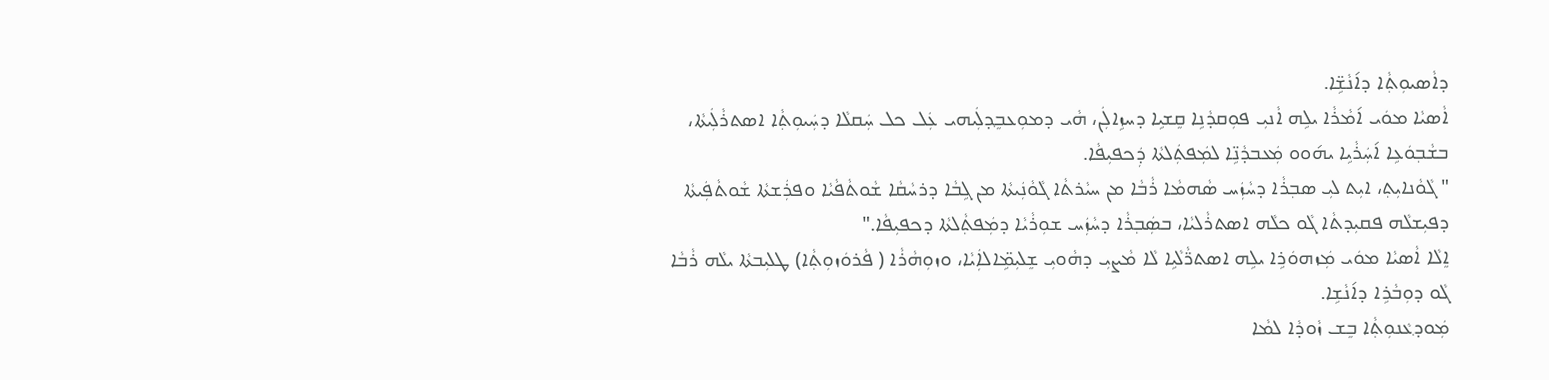ܕܐܵܣܝܘܼܬ݂ܵܐ ܕܐ݇ܢܵܫܹ̈ܐ.
ܐܵܣܝܵܐ ܡܘܿܝ ܐ݇ܡܵܪܵܐ ܝܠܹܗ ܐܵܢܝܼ ܦܘܼܩܕܵܢܹܐ ܩܸܫܝܹܐ ܕܚܙܹܐܠܲܢ، ܗܵܝ ܕܡܘܼܥܒ݂ܸܕܠܲܝܗܝ ܥܲܠ ܟܠ ܚܲܩܠܵܐ ܕܚܲܝܘܼܬ݂ܵܐ ܐܣܬܪܵܠܲܝܬܵܐ، ܒܫܵܒ݂ܘܿܥܹܐ ܐ݇ܚܲܪܵܝܹܐ ܝܗ݇ܘܘ ܡܲܥܒܕܵܢܹ̈ܐ ܠܡܲܦܬܲܠܬܵܐ ܕܲܟܦܝܼܦܵܐ.
" ܓܵܘܵܢܐܝܼܬ݂، ܐܝܼܬ ܠܝܼ ܣܒ݂ܪܵܐ ܕܚܵܙܲܚ ܣܵܗܡܵܐ ܪܵܒܵܐ ܡܢ ܚܝܵܪܬܵܐ ܓܵܘܵܢܲܝܬܵܐ ܡܢ ܓܹܒܵܐ ܕܪܚܵܩܵܐ ܫܵܘܬܵܦܵܝܵܐ ܘܦܪܲܫܬܵܐ ܫܵܘܬܵܦܲܝܬܵܐ ܕܦܝܼܫܠܵܗ ܦܩܝܼܕܬܵܐ ܓܵܘ ܟܠܵܗ ܐܣܬܪܵܠܝܵܐ، ܒܣܲܒ݂ܪܵܐ ܕܚܵܙܲܚ ܫܘܼܪܵܝܵܐ ܕܡܲܦܬ݂ܵܠܬܵܐ ܕܟܦܝܼܦܵܐ."
ܐܸܠܵܐ ܐܵܣܝܵܐ ܡܘܿܝ ܡܲܙܗܘܿܪܹܐ ܝܠܹܗ ܐܣܬܪ̈ܵܠܵܝܹܐ ܠܵܐ ܡܵܨܝܼ ܕܗܵܘܝܼ ܫܸܠܝܼܡܹ̈ܐܠܐܲܝܵܐ، ܘܙܘܼܗܵܪܵܐ ( ܦܵܪܘܿܙܘܼܬ݂ܵܐ) ܛܠܝܼܒܬܵܐ ܝܠܵܗ ܪܵܒܵܐ ܓܵܘ ܕܘܼܒܵܪܹܐ ܕܐ݇ܢܵܫܹܐ.
ܡܲܘܕ݂ܥܵܢܘܼܬ݂ܵܐ ܒܸܫ ܙܵܘܕܵܐ ܠܡܵܐ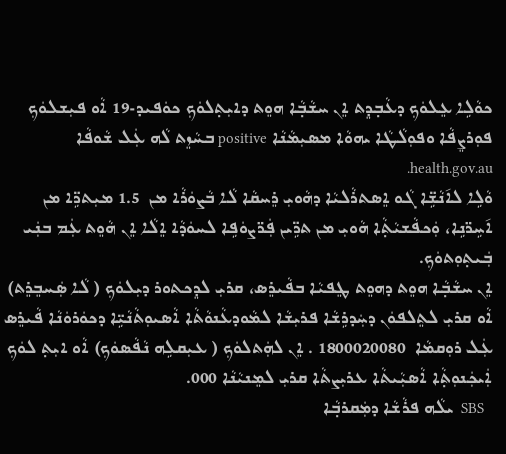ܟܘܵܠܹܐ ܥܸܠܘܿܟ݂ ܕܥܵܒ݂ܕܸܬ ܐܸܢ ܚܫܵܒ݂ܵܐ ܗܘܸܬ ܕܐܝܼܬ݂ܠܘܿܟ݂ ܟܘܿܦܝܕ-19 ܐܵܘ ܦܝܼܫܠܘܿܟ݂ ܦܘܼܪܨܸܦܵܐ ܘܦܘܼܠܵܛܵܐ ܝܗܘܵܐ ܡܣܝܼܡܵܢܵܐ positive ܒܚܵܙܸܬ ܠܵܗ ܥܲܠ ܫܵܘܦܵܐ health.gov.au.
ܘܵܠܹܐ ܠܐ݇ܢܵܫܹ̈ܐ ܓܵܘ ܐܸܣܬܪܵܠܝܵܐ ܕܗܵܘܝܼ ܪܸܚܩܵܐ ܠܵܐ ܒܵܨܘܿܪܵܐ ܡܢ  1.5 ܡܝܼܬܪܹ̈ܐ ܡܢ ܐ݇ܚܹܪ̈ܢܹܐ، ܘܲܟܦܵܫܝܵܬ݂ܵܐ ܗܵܘܝܼ ܡܢ ܬܪܹ̈ܝܢ ܦܲܪ̈ܨܘܿܦܹܐ ܠܚܘܿܕܵܐ ܐܸܠܵܐ ܐܸܢ ܗܵܘܸܬ ܥܲܡ ܒܢܲܝ ܒܲܝܬ݂ܘܼܬܘܿܟ݂.
ܐܸܢ ܚܫܵܒ݂ܵܐ ܗܘܸܬ ܕܗܘܸܬ ܛܸܦܝܵܐ ܒܦܵܝܪܸܣ، ܩܪܝܼ ܠܕܸܟܬܘܪ ܕܝܼܠܘܿܟ݂ ( ܠܵܐ ܣܲܚܒܸܪܸܬ) ܐܵܘ ܩܪܝܼ ܠܬܸܠܦܘܿܢ ܕܚܲܕܪܹܫܵܐ ܦܪܝܼܫܵܐ ܠܡܵܘܕܥܵܢܘܵܬܵܐ ܐܵܣܝܘܼܬܵܢܵܝܹ̈ܐ ܕܟܘܿܪܘܿܢܵܐ ܦܵܝܪܸܣ ܥܲܠ ܪܘܼܩܡܵܐ  1800020080 . ܐܸܢ ܠܗܲܬܠܘܿܟ݂ ( ܥܝܼܩܠܹܗ ܢܵܦܵܣܘܿܟ݂) ܐܵܘ ܐܝܼܬ݂ ܠܘܿܟ݂ ܐܲܝܟܲܢܘܼܬ݂ܵܐ ܐܵܣܝܼܵܝܬܵܐ ܥܪܝܼܨܬܵܐ ܩܪܝܼ ܠܡܸܢܝܵܢܵܐ 000.
  SBS  ܝܠܵܗ ܦܪܵܫܵܐ ܕܡܲܩܪܒ݂ܵܐ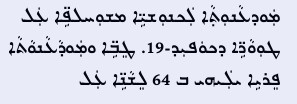ܡܲܘܕܥܵܢܘܼܬ݂ܵܐ ܠܲܟܢܘܼܫܝܹ̈ܐ ܡܫܘܼܚܠܦܹ̈ܐ ܥܲܠ ܛܘܼܘܵܪܹ̈ܐ ܕܟܘܿܦܝܼܕ-19. ܛܸܒܹ̈ܐ ܘܡܲܘܕܵܥܵܢܘܵܬܵܐ ܦܸܪܝܹܐ ܝܠܲܝܗܝ ܒ 64 ܠܸܫܵܢܹ̈ܐ ܥܲܠ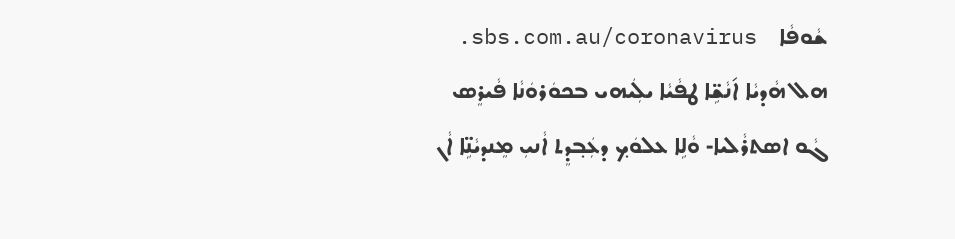ܫܵܘܦܵܐ    sbs.com.au/coronavirus.
ܗܠ ܗܵܕܝܵܐ ܐ݇ܢܵܫܹ̈ܐ ܛܦܵܝܵܐ ܝܠܲܝܗܝ ܒܟܘܿܪܘܿܢܵܐ ܦܵܝܪܸܣ ܓܵܘ ܐܣܬܪܵܠܝܐ- ܘܵܠܹܐ ܥܠܘܿܟ݂ ܕܥܲܒ݂ܕܸܬ ܐܵܢܝܼ ܡܸܢܕܝܵܢܹ̈ܐ ܐܵܢ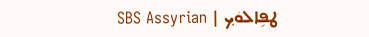ܛܦܹܐܠܘܿܟ݂ | SBS Assyrian